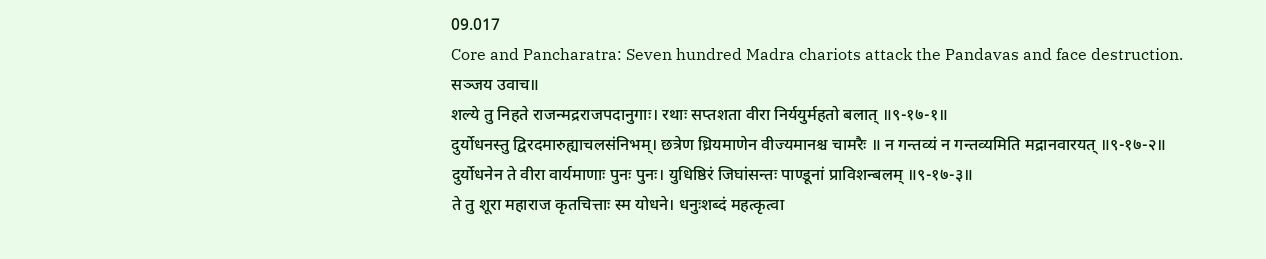09.017
Core and Pancharatra: Seven hundred Madra chariots attack the Pandavas and face destruction.
सञ्जय उवाच॥
शल्ये तु निहते राजन्मद्रराजपदानुगाः। रथाः सप्तशता वीरा निर्ययुर्महतो बलात् ॥९-१७-१॥
दुर्योधनस्तु द्विरदमारुह्याचलसंनिभम्। छत्रेण ध्रियमाणेन वीज्यमानश्च चामरैः ॥ न गन्तव्यं न गन्तव्यमिति मद्रानवारयत् ॥९-१७-२॥
दुर्योधनेन ते वीरा वार्यमाणाः पुनः पुनः। युधिष्ठिरं जिघांसन्तः पाण्डूनां प्राविशन्बलम् ॥९-१७-३॥
ते तु शूरा महाराज कृतचित्ताः स्म योधने। धनुःशब्दं महत्कृत्वा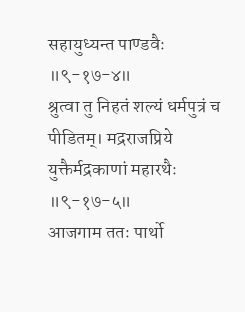सहायुध्यन्त पाण्डवैः ॥९-१७-४॥
श्रुत्वा तु निहतं शल्यं धर्मपुत्रं च पीडितम्। मद्रराजप्रिये युक्तैर्मद्रकाणां महारथैः ॥९-१७-५॥
आजगाम ततः पार्थो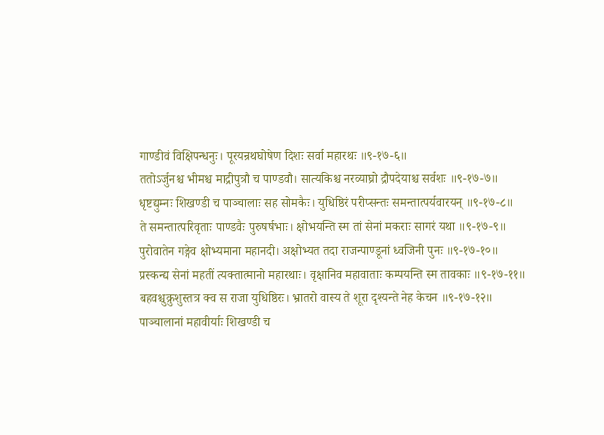गाण्डीवं विक्षिपन्धनुः। पूरयन्रथघोषेण दिशः सर्वा महारथः ॥९-१७-६॥
ततोऽर्जुनश्च भीमश्च माद्रीपुत्रौ च पाण्डवौ। सात्यकिश्च नरव्याघ्रो द्रौपदेयाश्च सर्वशः ॥९-१७-७॥
धृष्टद्युम्नः शिखण्डी च पाञ्चालाः सह सोमकैः। युधिष्ठिरं परीप्सन्तः समन्तात्पर्यवारयन् ॥९-१७-८॥
ते समन्तात्परिवृताः पाण्डवैः पुरुषर्षभाः। क्षोभयन्ति स्म तां सेनां मकराः सागरं यथा ॥९-१७-९॥
पुरोवातेन गङ्गेव क्षोभ्यमाना महानदी। अक्षोभ्यत तदा राजन्पाण्डूनां ध्वजिनी पुनः ॥९-१७-१०॥
प्रस्कन्द्य सेनां महतीं त्यक्तात्मानो महारथाः। वृक्षानिव महावाताः कम्पयन्ति स्म तावकाः ॥९-१७-११॥
बहवश्चुक्रुशुस्तत्र क्व स राजा युधिष्ठिरः। भ्रातरो वास्य ते शूरा दृश्यन्ते नेह केचन ॥९-१७-१२॥
पाञ्चालानां महावीर्याः शिखण्डी च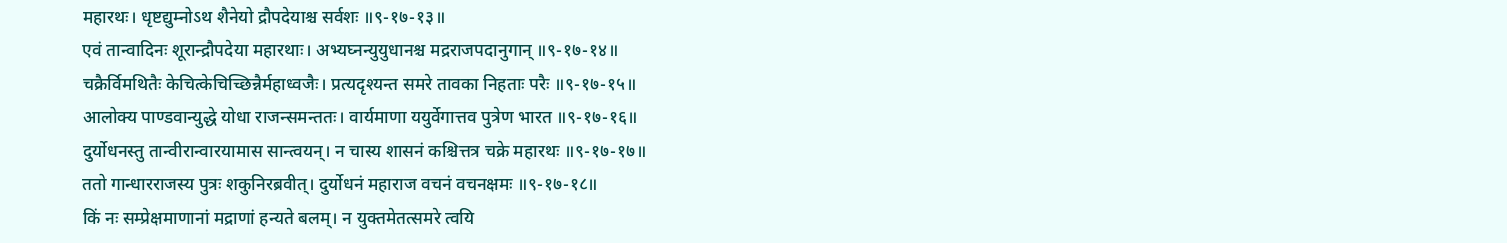महारथः। धृष्टद्युम्नोऽथ शैनेयो द्रौपदेयाश्च सर्वशः ॥९-१७-१३॥
एवं तान्वादिनः शूरान्द्रौपदेया महारथाः। अभ्यघ्नन्युयुधानश्च मद्रराजपदानुगान् ॥९-१७-१४॥
चक्रैर्विमथितैः केचित्केचिच्छिन्नैर्महाध्वजैः। प्रत्यदृश्यन्त समरे तावका निहताः परैः ॥९-१७-१५॥
आलोक्य पाण्डवान्युद्धे योधा राजन्समन्ततः। वार्यमाणा ययुर्वेगात्तव पुत्रेण भारत ॥९-१७-१६॥
दुर्योधनस्तु तान्वीरान्वारयामास सान्त्वयन्। न चास्य शासनं कश्चित्तत्र चक्रे महारथः ॥९-१७-१७॥
ततो गान्धारराजस्य पुत्रः शकुनिरब्रवीत्। दुर्योधनं महाराज वचनं वचनक्षमः ॥९-१७-१८॥
किं नः सम्प्रेक्षमाणानां मद्राणां हन्यते बलम्। न युक्तमेतत्समरे त्वयि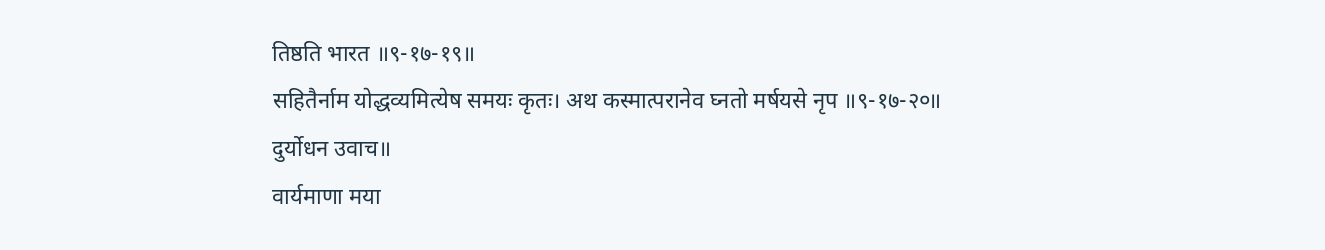तिष्ठति भारत ॥९-१७-१९॥
सहितैर्नाम योद्धव्यमित्येष समयः कृतः। अथ कस्मात्परानेव घ्नतो मर्षयसे नृप ॥९-१७-२०॥
दुर्योधन उवाच॥
वार्यमाणा मया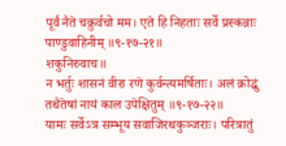पूर्वं नैते चक्रुर्वचो मम। एते हि निहताः सर्वे प्रस्कन्नाः पाण्डुवाहिनीम् ॥९-१७-२१॥
शकुनिरुवाच॥
न भर्तुः शासनं वीरा रणे कुर्वन्त्यमर्षिताः। अलं क्रोद्धुं तथैतेषां नायं काल उपेक्षितुम् ॥९-१७-२२॥
यामः सर्वेऽत्र सम्भूय सवाजिरथकुञ्जराः। परित्रातुं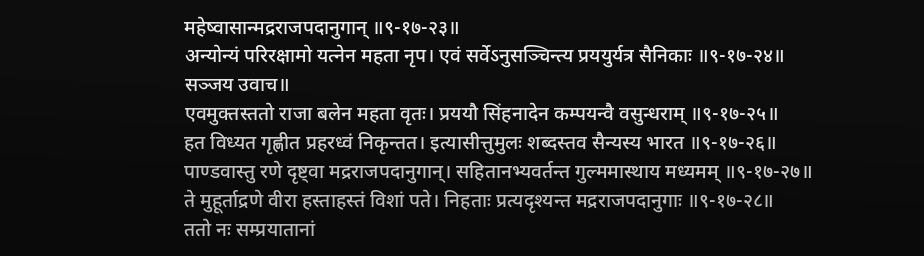महेष्वासान्मद्रराजपदानुगान् ॥९-१७-२३॥
अन्योन्यं परिरक्षामो यत्नेन महता नृप। एवं सर्वेऽनुसञ्चिन्त्य प्रययुर्यत्र सैनिकाः ॥९-१७-२४॥
सञ्जय उवाच॥
एवमुक्तस्ततो राजा बलेन महता वृतः। प्रययौ सिंहनादेन कम्पयन्वै वसुन्धराम् ॥९-१७-२५॥
हत विध्यत गृह्णीत प्रहरध्वं निकृन्तत। इत्यासीत्तुमुलः शब्दस्तव सैन्यस्य भारत ॥९-१७-२६॥
पाण्डवास्तु रणे दृष्ट्वा मद्रराजपदानुगान्। सहितानभ्यवर्तन्त गुल्ममास्थाय मध्यमम् ॥९-१७-२७॥
ते मुहूर्ताद्रणे वीरा हस्ताहस्तं विशां पते। निहताः प्रत्यदृश्यन्त मद्रराजपदानुगाः ॥९-१७-२८॥
ततो नः सम्प्रयातानां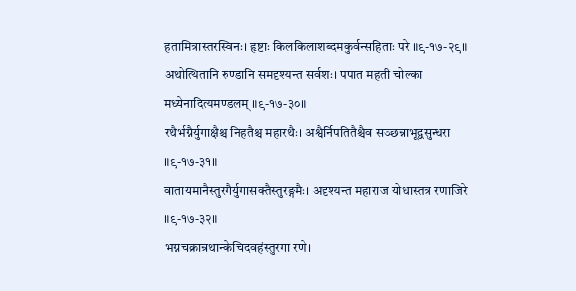हतामित्रास्तरस्विनः। हृष्टाः किलकिलाशब्दमकुर्वन्सहिताः परे ॥९-१७-२९॥
अथोत्थितानि रुण्डानि समदृश्यन्त सर्वशः। पपात महती चोल्का मध्येनादित्यमण्डलम् ॥९-१७-३०॥
रथैर्भग्नैर्युगाक्षैश्च निहतैश्च महारथैः। अश्वैर्निपतितैश्चैव सञ्छन्नाभूद्वसुन्धरा ॥९-१७-३१॥
वातायमानैस्तुरगैर्युगासक्तैस्तुरङ्गमैः। अदृश्यन्त महाराज योधास्तत्र रणाजिरे ॥९-१७-३२॥
भग्नचक्रान्रथान्केचिदवहंस्तुरगा रणे।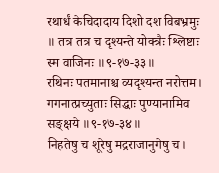रथार्धं केचिदादाय दिशो दश विबभ्रमुः ॥ तत्र तत्र च दृश्यन्ते योक्त्रैः श्लिष्टाः स्म वाजिनः ॥९-१७-३३॥
रथिनः पतमानाश्च व्यदृश्यन्त नरोत्तम। गगनात्प्रच्युताः सिद्धाः पुण्यानामिव सङ्क्षये ॥९-१७-३४॥
निहतेषु च शूरेषु मद्रराजानुगेषु च।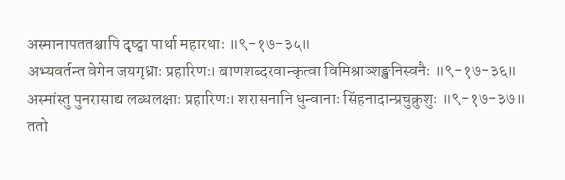अस्मानापततश्चापि दृष्ट्वा पार्था महारथाः ॥९-१७-३५॥
अभ्यवर्तन्त वेगेन जयगृध्राः प्रहारिणः। बाणशब्दरवान्कृत्वा विमिश्राञ्शङ्खनिस्वनैः ॥९-१७-३६॥
अस्मांस्तु पुनरासाद्य लब्धलक्षाः प्रहारिणः। शरासनानि धुन्वानाः सिंहनादान्प्रचुक्रुशुः ॥९-१७-३७॥
ततो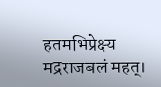हतमभिप्रेक्ष्य मद्रराजबलं महत्।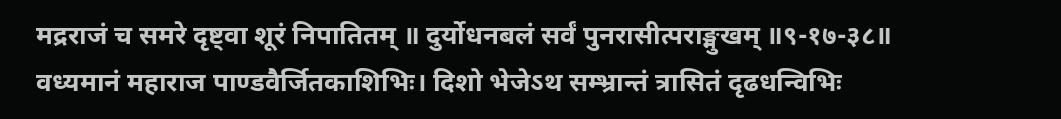मद्रराजं च समरे दृष्ट्वा शूरं निपातितम् ॥ दुर्योधनबलं सर्वं पुनरासीत्पराङ्मुखम् ॥९-१७-३८॥
वध्यमानं महाराज पाण्डवैर्जितकाशिभिः। दिशो भेजेऽथ सम्भ्रान्तं त्रासितं दृढधन्विभिः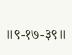॥९-१७-३९॥